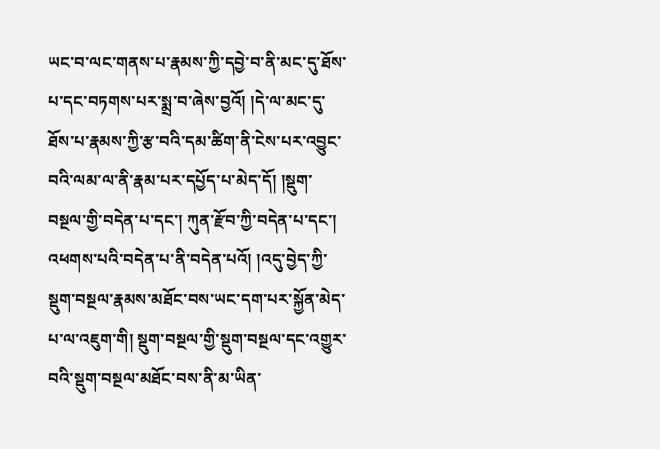ཡང་བ་ལང་གནས་པ་རྣམས་ཀྱི་དབྱེ་བ་ནི་མང་དུ་ཐོས་པ་དང་བཏགས་པར་སྨྲ་བ་ཞེས་བྱའོ། །དེ་ལ་མང་དུ་ཐོས་པ་རྣམས་ཀྱི་རྩ་བའི་དམ་ཚིག་ནི་ངེས་པར་འབྱུང་བའི་ལམ་ལ་ནི་རྣམ་པར་དཔྱོད་པ་མེད་དོ། །སྡུག་བསྔལ་གྱི་བདེན་པ་དང་། ཀུན་རྫོབ་ཀྱི་བདེན་པ་དང་། འཕགས་པའི་བདེན་པ་ནི་བདེན་པའོ། །འདུ་བྱེད་ཀྱི་སྡུག་བསྔལ་རྣམས་མཐོང་བས་ཡང་དག་པར་སྐྱོན་མེད་པ་ལ་འཇུག་གི། སྡུག་བསྔལ་གྱི་སྡུག་བསྔལ་དང་འགྱུར་བའི་སྡུག་བསྔལ་མཐོང་བས་ནི་མ་ཡིན་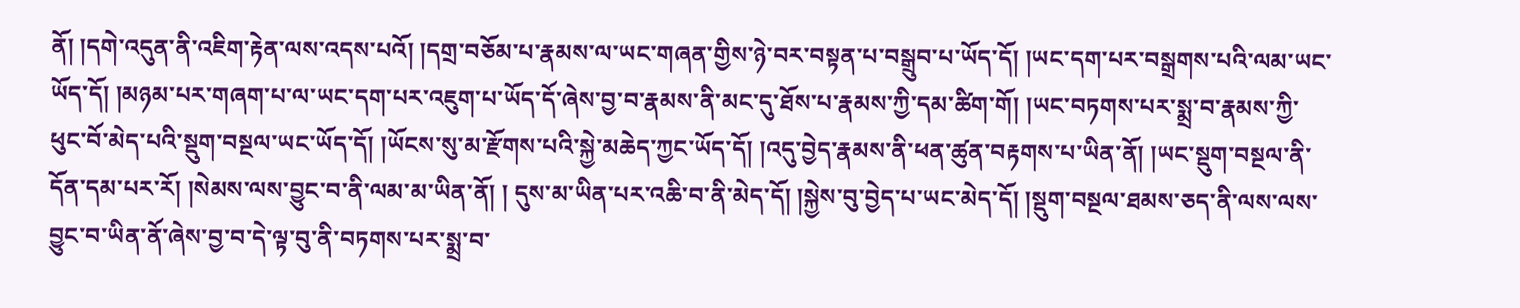ནོ། །དགེ་འདུན་ནི་འཇིག་རྟེན་ལས་འདས་པའོ། །དགྲ་བཅོམ་པ་རྣམས་ལ་ཡང་གཞན་གྱིས་ཉེ་བར་བསྟན་པ་བསྒྲུབ་པ་ཡོད་དོ། །ཡང་དག་པར་བསྒྲགས་པའི་ལམ་ཡང་ཡོད་དོ། །མཉམ་པར་གཞག་པ་ལ་ཡང་དག་པར་འཇུག་པ་ཡོད་དོ་ཞེས་བྱ་བ་རྣམས་ནི་མང་དུ་ཐོས་པ་རྣམས་ཀྱི་དམ་ཚིག་གོ། །ཡང་བཏགས་པར་སྨྲ་བ་རྣམས་ཀྱི་ཕུང་བོ་མེད་པའི་སྡུག་བསྔལ་ཡང་ཡོད་དོ། །ཡོངས་སུ་མ་རྫོགས་པའི་སྐྱེ་མཆེད་ཀྱང་ཡོད་དོ། །འདུ་བྱེད་རྣམས་ནི་ཕན་ཚུན་བརྟགས་པ་ཡིན་ནོ། །ཡང་སྡུག་བསྔལ་ནི་དོན་དམ་པར་རོ། །སེམས་ལས་བྱུང་བ་ནི་ལམ་མ་ཡིན་ནོ། ། དུས་མ་ཡིན་པར་འཆི་བ་ནི་མེད་དོ། །སྐྱེས་བུ་བྱེད་པ་ཡང་མེད་དོ། །སྡུག་བསྔལ་ཐམས་ཅད་ནི་ལས་ལས་བྱུང་བ་ཡིན་ནོ་ཞེས་བྱ་བ་དེ་ལྟ་བུ་ནི་བཏགས་པར་སྨྲ་བ་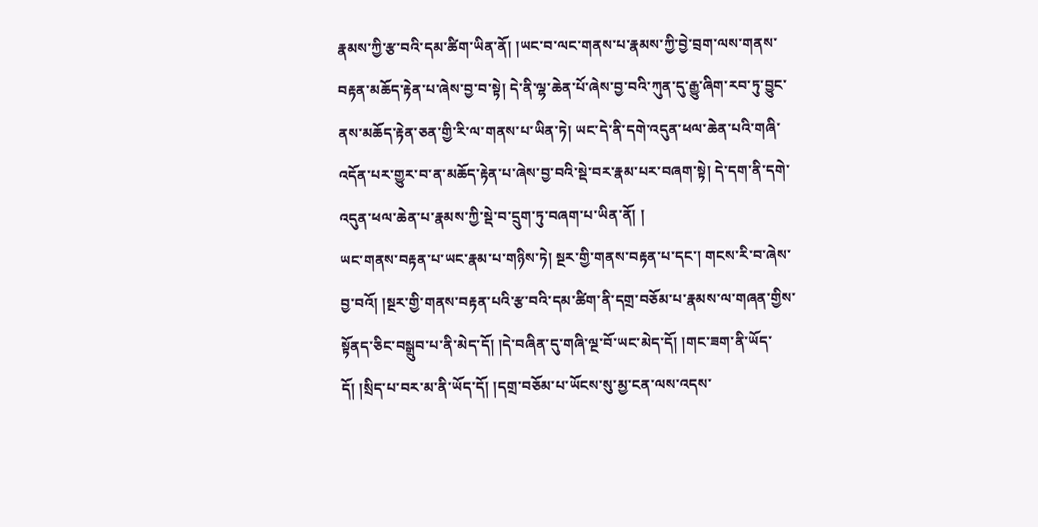རྣམས་ཀྱི་རྩ་བའི་དམ་ཚིག་ཡིན་ནོ། །ཡང་བ་ལང་གནས་པ་རྣམས་ཀྱི་བྱེ་བྲག་ལས་གནས་བརྟན་མཆོད་རྟེན་པ་ཞེས་བྱ་བ་སྟེ། དེ་ནི་ལྷ་ཆེན་པོ་ཞེས་བྱ་བའི་ཀུན་དུ་རྒྱུ་ཞིག་རབ་ཏུ་བྱུང་ནས་མཆོད་རྟེན་ཅན་གྱི་རི་ལ་གནས་པ་ཡིན་ཏེ། ཡང་དེ་ནི་དགེ་འདུན་ཕལ་ཆེན་པའི་གཞི་འདོན་པར་གྱུར་བ་ན་མཆོད་རྟེན་པ་ཞེས་བྱ་བའི་སྡེ་བར་རྣམ་པར་བཞག་སྟེ། དེ་དག་ནི་དགེ་འདུན་ཕལ་ཆེན་པ་རྣམས་ཀྱི་སྡེ་བ་དྲུག་ཏུ་བཞག་པ་ཡིན་ནོ། །
ཡང་གནས་བརྟན་པ་ཡང་རྣམ་པ་གཉིས་ཏེ། སྔར་གྱི་གནས་བརྟན་པ་དང་། གངས་རི་བ་ཞེས་བྱ་བའོ། །སྔར་གྱི་གནས་བརྟན་པའི་རྩ་བའི་དམ་ཚིག་ནི་དགྲ་བཅོམ་པ་རྣམས་ལ་གཞན་གྱིས་སྟོནད་ཅིང་བསྒྲུབ་པ་ནི་མེད་དོ། །དེ་བཞིན་དུ་གཞི་ལྔ་བོ་ཡང་མེད་དོ། །གང་ཟག་ནི་ཡོད་དོ། །སྲིད་པ་བར་མ་ནི་ཡོད་དོ། །དགྲ་བཅོམ་པ་ཡོངས་སུ་མྱ་ངན་ལས་འདས་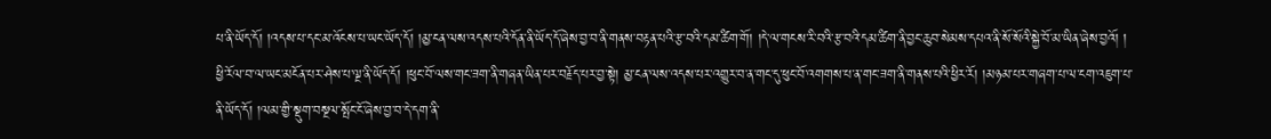པ་ནི་ཡོད་དོ། །འདས་པ་དང་མ་འོངས་པ་ཡང་ཡོད་དོ། །མྱ་ངན་ལས་འདས་པའི་དོན་ནི་ཡོད་དོ་ཞེས་བྱ་བ་ནི་གནས་བརྟན་པའི་རྩ་བའི་དམ་ཚིག་གོ། །དེ་ལ་གངས་རི་བའི་རྩ་བའི་དམ་ཚིག་ནི་བྱང་ཆུབ་སེམས་དཔའ་ནི་སོ་སོའི་སྐྱེ་བོ་མ་ཡིན་ཞེས་བྱའོ། ། ཕྱི་རོལ་བ་ལ་ཡང་མངོན་པར་ཤེས་པ་ལྔ་ནི་ཡོད་དོ། །ཕུང་བོ་ལས་གང་ཟག་ནི་གཞན་ཡིན་པར་བརྗོད་པར་བྱ་སྟེ། མྱ་ངན་ལས་འདས་པར་འགྱུར་བ་ན་གང་དུ་ཕུང་བོ་འགགས་པ་ན་གང་ཟག་ནི་གནས་པའི་ཕྱིར་རོ། །མཉམ་པར་གཞག་པ་ལ་ངག་འཇུག་པ་ནི་ཡོད་དོ། །ལམ་གྱི་སྡུག་བསྔལ་སྤོང་ངོ་ཞེས་བྱ་བ་དེ་དག་ནི་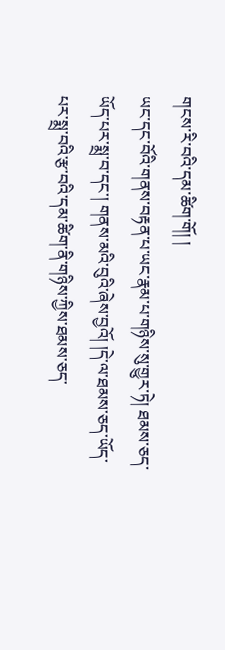གངས་རི་བའི་དམ་ཚིག་གོ། །
ཡང་དང་བོའི་གནས་བརྟན་པ་ཡང་རྣམ་པ་གཉིས་སུ་གྱུར་ཏེ། ཐམས་ཅད་ཡོད་པར་སྨྲ་བ་དང་། གནས་མའི་བུའི་ཞེས་བྱའོ། །དེ་ལ་ཐམས་ཅད་ཡོད་པར་སྨྲ་བའི་རྩ་བའི་དམ་ཚིག་ནི་གཉིས་ཀྱིས་ཐམས་ཅད་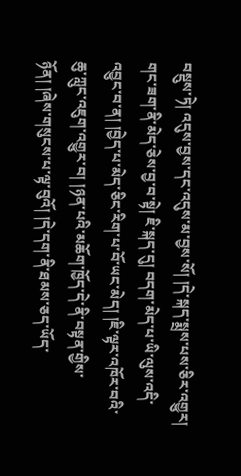བསྡུས་ཏེ། འདུས་བྱས་དང་འདུས་མ་བྱས་སོ། །དེ་སྐད་སྨྲས་པས་ཅིར་འགྱུར། གང་ཟག་ནི་མེད་ཅེས་བྱ་བ་སྟེ། ཇི་སྐད་དུ། བདག་མེད་པ་ཡི་ལུས་འདི་འབྱུང་བ་ན། །བྱེད་པ་མེད་ཅིང་རིག་པ་བོ་ཡང་མེད། །ཇི་ལྟར་འཁོར་བའི་ཆུ་ཀླུང་འཇུག་འགྱུར་བ། །ཉན་པའི་མཆོག་ཁྱོད་དེ་ནི་བསྟན་གྱིས་ཉོན། །ཞེས་གསུངས་པ་ལྟ་བུའོ། །དེ་དག་ནི་ཐམས་ཅད་ཡོད་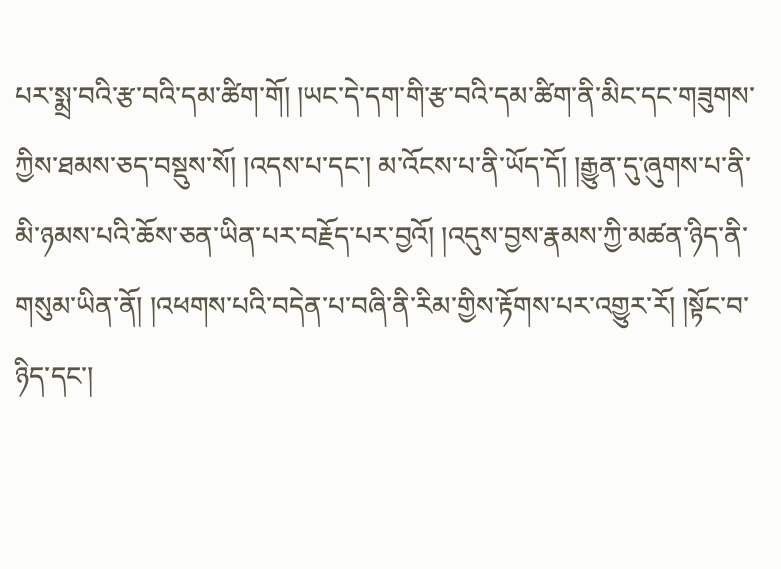པར་སྨྲ་བའི་རྩ་བའི་དམ་ཚིག་གོ། །ཡང་དེ་དག་གི་རྩ་བའི་དམ་ཚིག་ནི་མིང་དང་གཟུགས་ཀྱིས་ཐམས་ཅད་བསྡུས་སོ། །འདས་པ་དང་། མ་འོངས་པ་ནི་ཡོད་དོ། །རྒྱུན་དུ་ཞུགས་པ་ནི་མི་ཉམས་པའི་ཆོས་ཅན་ཡིན་པར་བརྗོད་པར་བྱའོ། །འདུས་བྱས་རྣམས་ཀྱི་མཚན་ཉིད་ནི་གསུམ་ཡིན་ནོ། །འཕགས་པའི་བདེན་པ་བཞི་ནི་རིམ་གྱིས་རྟོགས་པར་འགྱུར་རོ། །སྟོང་བ་ཉིད་དང་།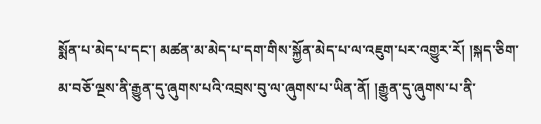སྨོན་པ་མེད་པ་དང་། མཚན་མ་མེད་པ་དག་གིས་སྐྱོན་མེད་པ་ལ་འཇུག་པར་འགྱུར་རོ། །སྐད་ཅིག་མ་བཅོ་ལྔས་ནི་རྒྱུན་དུ་ཞུགས་པའི་འབྲས་བུ་ལ་ཞུགས་པ་ཡིན་ནོ། །རྒྱུན་དུ་ཞུགས་པ་ནི་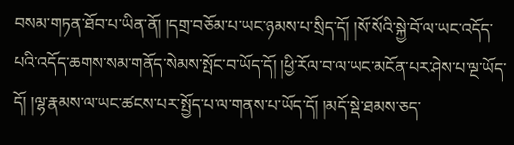བསམ་གཏན་ཐོབ་པ་ཡིན་ནོ། །དགྲ་བཅོམ་པ་ཡང་ཉམས་པ་སྲིད་དོ། །སོ་སོའི་སྐྱེ་བོ་ལ་ཡང་འདོད་པའི་འདོད་ཆགས་སམ་གནོད་སེམས་སྤོང་བ་ཡོད་དོ། །ཕྱི་རོལ་བ་ལ་ཡང་མངོན་པར་ཤེས་པ་ལྔ་ཡོད་དོ། །ལྷ་རྣམས་ལ་ཡང་ཚངས་པར་སྤྱོད་པ་ལ་གནས་པ་ཡོད་དོ། །མདོ་སྡེ་ཐམས་ཅད་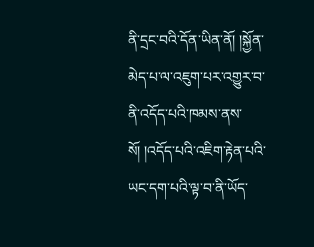ནི་དྲང་བའི་དོན་ཡིན་ནོ། །སྐྱོན་མེད་པ་ལ་འཇུག་པར་འགྱུར་བ་ནི་འདོད་པའི་ཁམས་ནས་སོ། །འདོད་པའི་འཇིག་རྟེན་པའི་ཡང་དག་པའི་ལྟ་བ་ནི་ཡོད་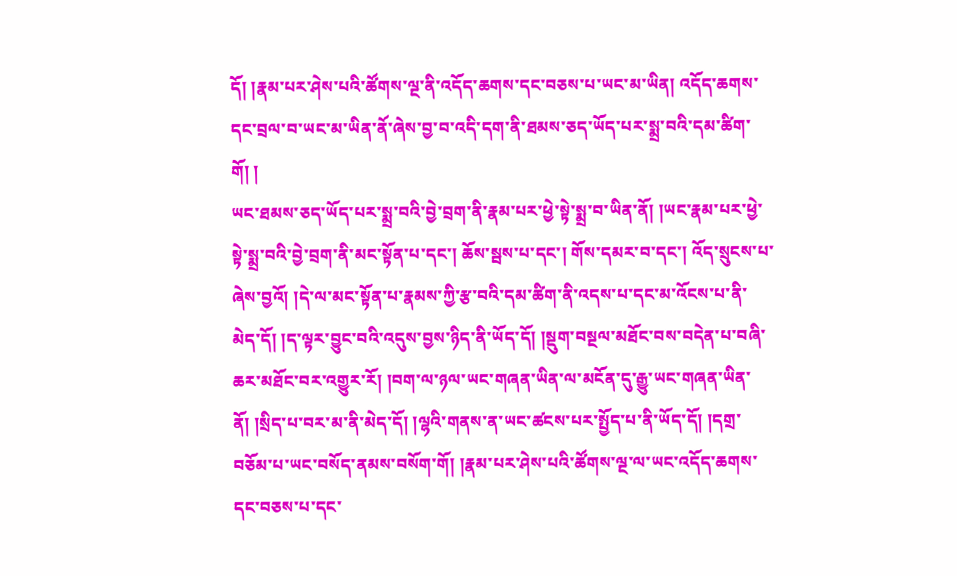དོ། །རྣམ་པར་ཤེས་པའི་ཚོགས་ལྔ་ནི་འདོད་ཆགས་དང་བཅས་པ་ཡང་མ་ཡིན། འདོད་ཆགས་དང་བྲལ་བ་ཡང་མ་ཡིན་ནོ་ཞེས་བྱ་བ་འདི་དག་ནི་ཐམས་ཅད་ཡོད་པར་སྨྲ་བའི་དམ་ཚིག་གོ། །
ཡང་ཐམས་ཅད་ཡོད་པར་སྨྲ་བའི་བྱེ་བྲག་ནི་རྣམ་པར་ཕྱེ་སྟེ་སྨྲ་བ་ཡིན་ནོ། །ཡང་རྣམ་པར་ཕྱེ་སྟེ་སྨྲ་བའི་བྱེ་བྲག་ནི་མང་སྟོན་པ་དང་། ཆོས་སྦས་པ་དང་། གོས་དམར་བ་དང་། འོད་སྲུངས་པ་ཞེས་བྱའོ། །དེ་ལ་མང་སྟོན་པ་རྣམས་ཀྱི་རྩ་བའི་དམ་ཚིག་ནི་འདས་པ་དང་མ་འོངས་པ་ནི་མེད་དོ། །ད་ལྟར་བྱུང་བའི་འདུས་བྱས་ཉིད་ནི་ཡོད་དོ། །སྡུག་བསྔལ་མཐོང་བས་བདེན་པ་བཞི་ཆར་མཐོང་བར་འགྱུར་རོ། །བག་ལ་ཉལ་ཡང་གཞན་ཡིན་ལ་མངོན་དུ་རྒྱུ་ཡང་གཞན་ཡིན་ནོ། །སྲིད་པ་བར་མ་ནི་མེད་དོ། །ལྷའི་གནས་ན་ཡང་ཚངས་པར་སྤྱོད་པ་ནི་ཡོད་དོ། །དགྲ་བཅོམ་པ་ཡང་བསོད་ནམས་བསོག་གོ། །རྣམ་པར་ཤེས་པའི་ཚོགས་ལྔ་ལ་ཡང་འདོད་ཆགས་དང་བཅས་པ་དང་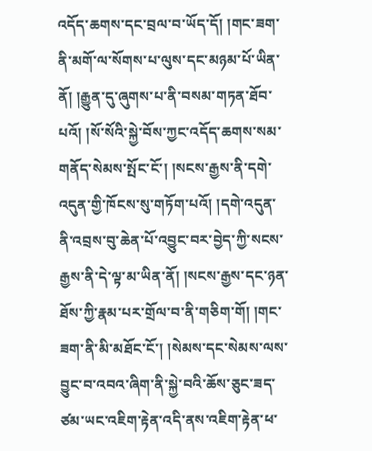འདོད་ཆགས་དང་བྲལ་བ་ཡོད་དོ། །གང་ཟག་ནི་མགོ་ལ་སོགས་པ་ལུས་དང་མཉམ་པོ་ཡིན་ནོ། །རྒྱུན་དུ་ཞུགས་པ་ནི་བསམ་གཏན་ཐོབ་པའོ། །སོ་སོའི་སྐྱེ་བོས་ཀྱང་འདོད་ཆགས་སམ་གནོད་སེམས་སྤོང་ངོ་། །སངས་རྒྱས་ནི་དགེ་འདུན་གྱི་ཁོངས་སུ་གཏོག་པའོ། །དགེ་འདུན་ནི་འབྲས་བུ་ཆེན་པོ་འབྱུང་བར་བྱེད་ཀྱི་སངས་རྒྱས་ནི་དེ་ལྟ་མ་ཡིན་ནོ། །སངས་རྒྱས་དང་ཉན་ཐོས་ཀྱི་རྣམ་པར་གྲོལ་བ་ནི་གཅིག་གོ། །གང་ཟག་ནི་མི་མཐོང་ངོ་། །སེམས་དང་སེམས་ལས་བྱུང་བ་འབའ་ཞིག་ནི་སྐྱེ་བའི་ཆོས་ཅུང་ཟད་ཙམ་ཡང་འཇིག་རྟེན་འདི་ནས་འཇིག་རྟེན་ཕ་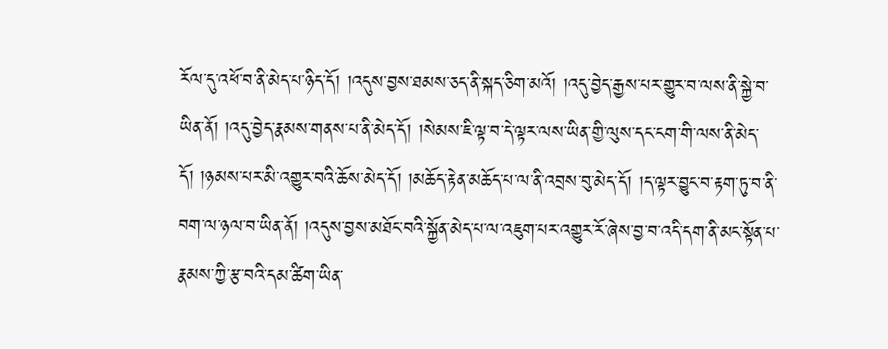རོལ་དུ་འཕོ་བ་ནི་མེད་པ་ཉིད་དོ། །འདུས་བྱས་ཐམས་ཅད་ནི་སྐད་ཅིག་མའོ། །འདུ་བྱེད་རྒྱས་པར་གྱུར་བ་ལས་ནི་སྐྱེ་བ་ཡིན་ནོ། །འདུ་བྱེད་རྣམས་གནས་པ་ནི་མེད་དོ། །སེམས་ཇི་ལྟ་བ་དེ་ལྟར་ལས་ཡིན་གྱི་ལུས་དང་ངག་གི་ལས་ནི་མེད་དོ། །ཉམས་པར་མི་འགྱུར་བའི་ཆོས་མེད་དོ། །མཆོད་རྟེན་མཆོད་པ་ལ་ནི་འབྲས་བུ་མེད་དོ། །ད་ལྟར་བྱུང་བ་རྟག་ཏུ་བ་ནི་བག་ལ་ཉལ་བ་ཡིན་ནོ། །འདུས་བྱས་མཐོང་བའི་སྐྱོན་མེད་པ་ལ་འཇུག་པར་འགྱུར་རོ་ཞེས་བྱ་བ་འདི་དག་ནི་མང་སྟོན་པ་རྣམས་ཀྱི་རྩ་བའི་དམ་ཚིག་ཡིན་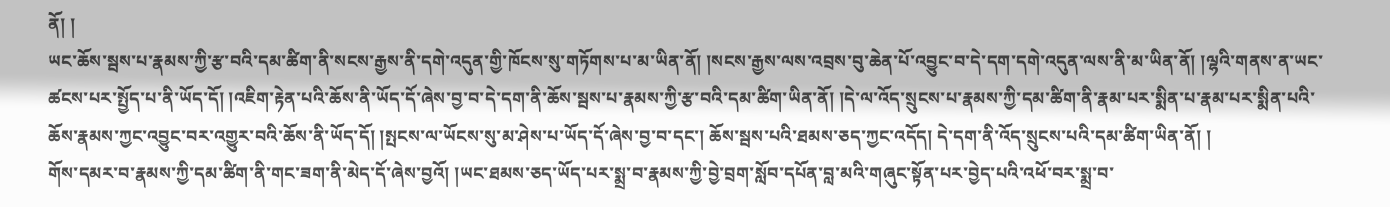ནོ། །
ཡང་ཆོས་སྦས་པ་རྣམས་ཀྱི་རྩ་བའི་དམ་ཚིག་ནི་སངས་རྒྱས་ནི་དགེ་འདུན་གྱི་ཁོངས་སུ་གཏོགས་པ་མ་ཡིན་ནོ། །སངས་རྒྱས་ལས་འབྲས་བུ་ཆེན་པོ་འབྱུང་བ་དེ་དག་དགེ་འདུན་ལས་ནི་མ་ཡིན་ནོ། །ལྷའི་གནས་ན་ཡང་ཚངས་པར་སྤྱོད་པ་ནི་ཡོད་དོ། །འཇིག་རྟེན་པའི་ཆོས་ནི་ཡོད་དོ་ཞེས་བྱ་བ་དེ་དག་ནི་ཆོས་སྦས་པ་རྣམས་ཀྱི་རྩ་བའི་དམ་ཚིག་ཡིན་ནོ། །དེ་ལ་འོད་སྲུངས་པ་རྣམས་ཀྱི་དམ་ཚིག་ནི་རྣམ་པར་སྨིན་པ་རྣམ་པར་སྨིན་པའི་ཆོས་རྣམས་ཀྱང་འབྱུང་བར་འགྱུར་བའི་ཆོས་ནི་ཡོད་དོ། །སྤངས་ལ་ཡོངས་སུ་མ་ཤེས་པ་ཡོད་དོ་ཞེས་བྱ་བ་དང་། ཆོས་སྦས་པའི་ཐམས་ཅད་ཀྱང་འདོད། དེ་དག་ནི་འོད་སྲུངས་པའི་དམ་ཚིག་ཡིན་ནོ། །
གོས་དམར་བ་རྣམས་ཀྱི་དམ་ཚིག་ནི་གང་ཟག་ནི་མེད་དོ་ཞེས་བྱའོ། །ཡང་ཐམས་ཅད་ཡོད་པར་སྨྲ་བ་རྣམས་ཀྱི་བྱེ་བྲག་སློབ་དཔོན་བླ་མའི་གཞུང་སྟོན་པར་བྱེད་པའི་འཕོ་བར་སྨྲ་བ་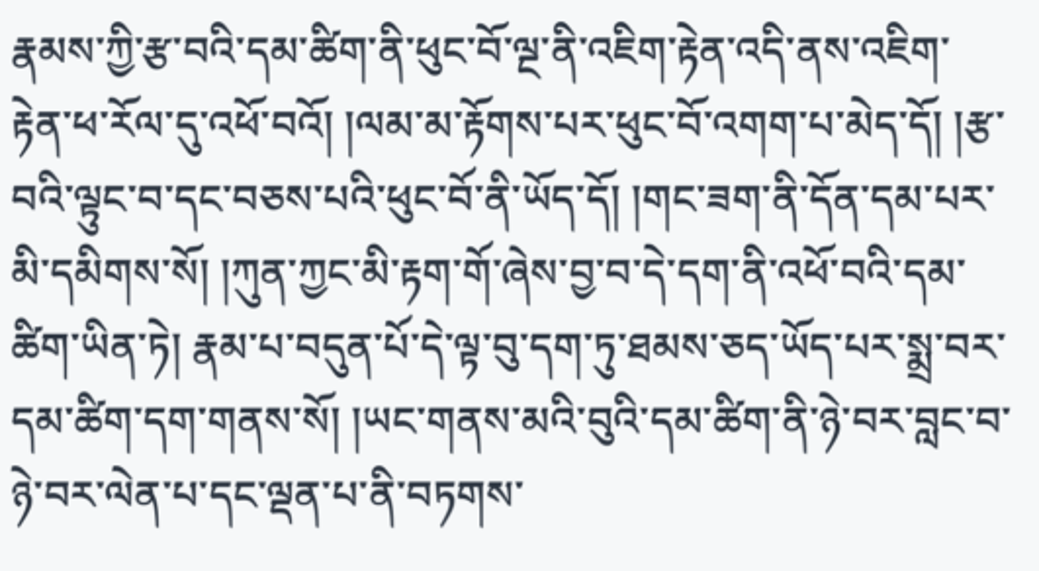རྣམས་ཀྱི་རྩ་བའི་དམ་ཚིག་ནི་ཕུང་བོ་ལྔ་ནི་འཇིག་རྟེན་འདི་ནས་འཇིག་རྟེན་ཕ་རོལ་དུ་འཕོ་བའོ། །ལམ་མ་རྟོགས་པར་ཕུང་བོ་འགག་པ་མེད་དོ། །རྩ་བའི་ལྟུང་བ་དང་བཅས་པའི་ཕུང་བོ་ནི་ཡོད་དོ། །གང་ཟག་ནི་དོན་དམ་པར་མི་དམིགས་སོ། །ཀུན་ཀྱང་མི་རྟག་གོ་ཞེས་བྱ་བ་དེ་དག་ནི་འཕོ་བའི་དམ་ཚིག་ཡིན་ཏེ། རྣམ་པ་བདུན་པོ་དེ་ལྟ་བུ་དག་ཏུ་ཐམས་ཅད་ཡོད་པར་སྨྲ་བར་དམ་ཚིག་དག་གནས་སོ། །ཡང་གནས་མའི་བུའི་དམ་ཚིག་ནི་ཉེ་བར་བླང་བ་ཉེ་བར་ལེན་པ་དང་ལྡན་པ་ནི་བཏགས་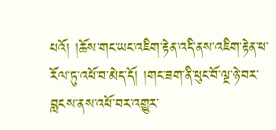པའོ། །ཆོས་གང་ཡང་འཇིག་རྟེན་འདི་ནས་འཇིག་རྟེན་ཕ་རོལ་ཏུ་འཕོ་བ་མེད་དོ། །གང་ཟག་ནི་ཕུང་བོ་ལྔ་ཉེ་བར་བླངས་ནས་འཕོ་བར་འགྱུར་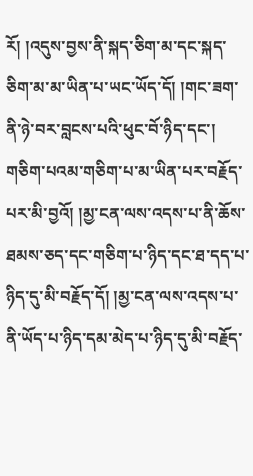རོ། །འདུས་བྱས་ནི་སྐད་ཅིག་མ་དང་སྐད་ཅིག་མ་མ་ཡིན་པ་ཡང་ཡོད་དོ། །གང་ཟག་ནི་ཉེ་བར་བླངས་པའི་ཕུང་བོ་ཉིད་དང་། གཅིག་པའམ་གཅིག་པ་མ་ཡིན་པར་བརྗོད་པར་མི་བྱའོ། །མྱ་ངན་ལས་འདས་པ་ནི་ཆོས་ཐམས་ཅད་དང་གཅིག་པ་ཉིད་དང་ཐ་དད་པ་ཉིད་དུ་མི་བརྗོད་དོ། །མྱ་ངན་ལས་འདས་པ་ནི་ཡོད་པ་ཉིད་དམ་མེད་པ་ཉིད་དུ་མི་བརྗོད་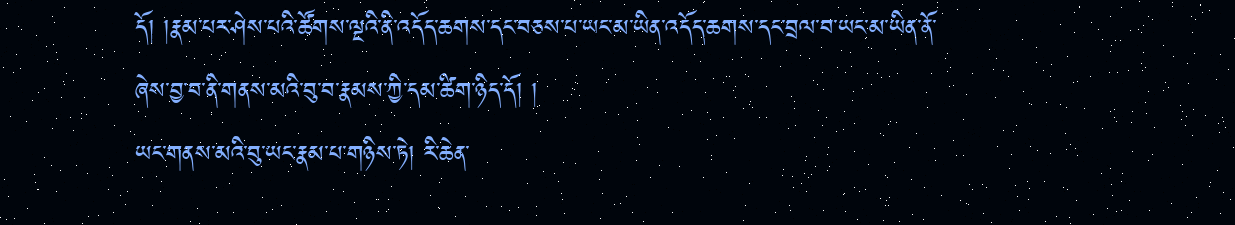དོ། །རྣམ་པར་ཤེས་པའི་ཚོགས་ལྔའི་ནི་འདོད་ཆགས་དང་བཅས་པ་ཡང་མ་ཡིན་འདོད་ཆགས་དང་བྲལ་བ་ཡང་མ་ཡིན་ནོ་ཞེས་བྱ་བ་ནི་གནས་མའི་བུ་བ་རྣམས་ཀྱི་དམ་ཚིག་ཉིད་དོ། །
ཡང་གནས་མའི་བུ་ཡང་རྣམ་པ་གཉིས་ཏེ། རི་ཆེན་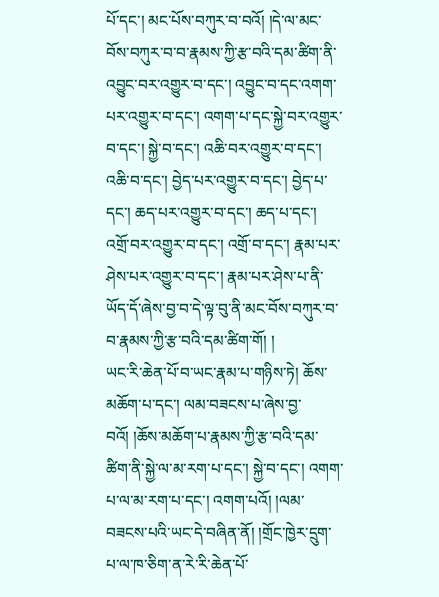པོ་དང་། མང་པོས་བཀུར་བ་བའོ། །དེ་ལ་མང་བོས་བཀུར་བ་བ་རྣམས་ཀྱི་རྩ་བའི་དམ་ཚིག་ནི་འབྱུང་བར་འགྱུར་བ་དང་། འབྱུང་བ་དང་འགག་པར་འགྱུར་བ་དང་། འགག་པ་དང་སྐྱེ་བར་འགྱུར་བ་དང་། སྐྱེ་བ་དང་། འཆི་བར་འགྱུར་བ་དང་། འཆི་བ་དང་། བྱེད་པར་འགྱུར་བ་དང་། བྱེད་པ་དང་། ཆད་པར་འགྱུར་བ་དང་། ཆད་པ་དང་། འགྲོ་བར་འགྱུར་བ་དང་། འགྲོ་བ་དང་། རྣམ་པར་ཤེས་པར་འགྱུར་བ་དང་། རྣམ་པར་ཤེས་པ་ནི་ཡོད་དོ་ཞེས་བྱ་བ་དེ་ལྟ་བུ་ནི་མང་བོས་བཀུར་བ་བ་རྣམས་ཀྱི་རྩ་བའི་དམ་ཚིག་གོ། །
ཡང་རི་ཆེན་པོ་བ་ཡང་རྣམ་པ་གཉིས་ཏེ། ཆོས་མཆོག་པ་དང་། ལམ་བཟངས་པ་ཞེས་བྱ་བའོ། །ཆོས་མཆོག་པ་རྣམས་ཀྱི་རྩ་བའི་དམ་ཚིག་ནི་སྐྱེ་ལ་མ་རག་པ་དང་། སྐྱེ་བ་དང་། འགག་པ་ལ་མ་རག་པ་དང་། འགག་པའོ། །ལམ་བཟངས་པའི་ཡང་དེ་བཞིན་ནོ། །གྲོང་ཁྱེར་དྲུག་པ་ལ་ཁ་ཅིག་ན་རེ་རི་ཆེན་པོ་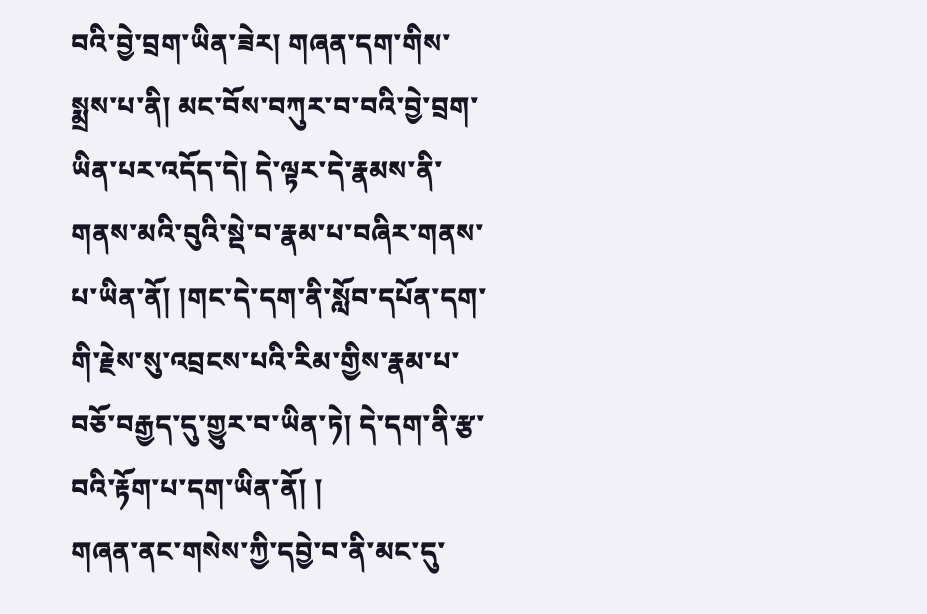བའི་བྱེ་བྲག་ཡིན་ཟེར། གཞན་དག་གིས་སྨྲས་པ་ནི། མང་བོས་བཀུར་བ་བའི་བྱེ་བྲག་ཡིན་པར་འདོད་དེ། དེ་ལྟར་དེ་རྣམས་ནི་གནས་མའི་བུའི་སྡེ་བ་རྣམ་པ་བཞིར་གནས་པ་ཡིན་ནོ། །གང་དེ་དག་ནི་སློབ་དཔོན་དག་གི་རྗེས་སུ་འབྲངས་པའི་རིམ་གྱིས་རྣམ་པ་བཅོ་བརྒྱད་དུ་གྱུར་བ་ཡིན་ཏེ། དེ་དག་ནི་རྩ་བའི་རྟོག་པ་དག་ཡིན་ནོ། །
གཞན་ནང་གསེས་ཀྱི་དབྱེ་བ་ནི་མང་དུ་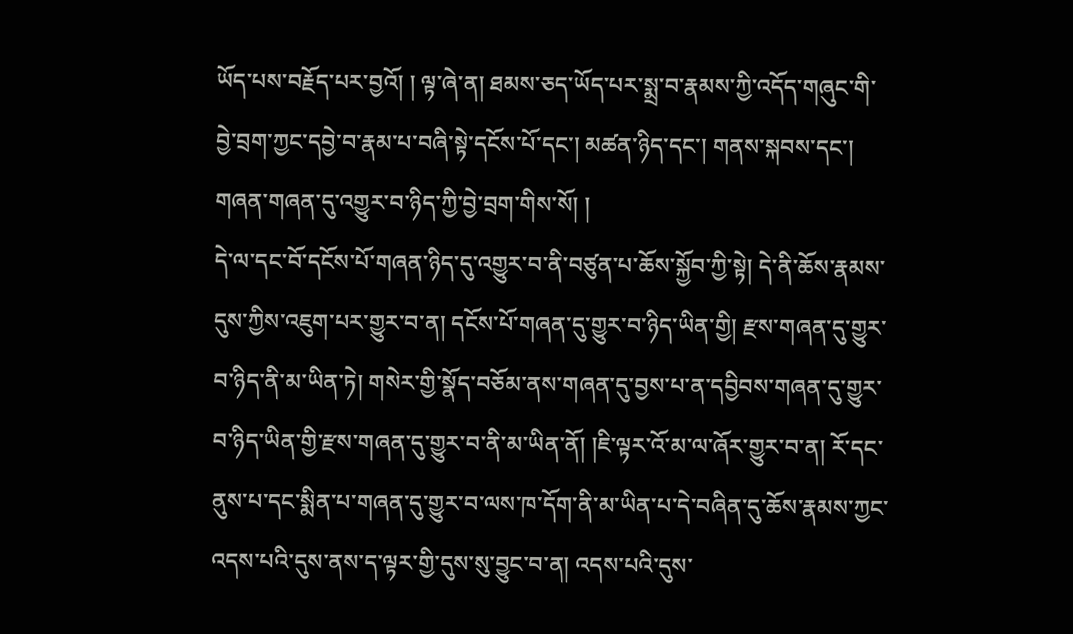ཡོད་པས་བརྗོད་པར་བྱའོ། ། ལྟ་ཞེ་ན། ཐམས་ཅད་ཡོད་པར་སྨྲ་བ་རྣམས་ཀྱི་འདོད་གཞུང་གི་བྱེ་བྲག་ཀྱང་དབྱེ་བ་རྣམ་པ་བཞི་སྟེ་དངོས་པོ་དང་། མཚན་ཉིད་དང་། གནས་སྐབས་དང་། གཞན་གཞན་དུ་འགྱུར་བ་ཉིད་ཀྱི་བྱེ་བྲག་གིས་སོ། །
དེ་ལ་དང་བོ་དངོས་པོ་གཞན་ཉིད་དུ་འགྱུར་བ་ནི་བཙུན་པ་ཆོས་སྐྱོབ་ཀྱི་སྟེ། དེ་ནི་ཆོས་རྣམས་དུས་ཀྱིས་འཇུག་པར་གྱུར་བ་ན། དངོས་པོ་གཞན་དུ་གྱུར་བ་ཉིད་ཡིན་གྱི། རྫས་གཞན་དུ་གྱུར་བ་ཉིད་ནི་མ་ཡིན་ཏེ། གསེར་གྱི་སྣོད་བཅོམ་ནས་གཞན་དུ་བྱས་པ་ན་དབྱིབས་གཞན་དུ་གྱུར་བ་ཉིད་ཡིན་གྱི་རྫས་གཞན་དུ་གྱུར་བ་ནི་མ་ཡིན་ནོ། །ཇི་ལྟར་འོ་མ་ལ་ཞོར་གྱུར་བ་ན། རོ་དང་ནུས་པ་དང་སྨིན་པ་གཞན་དུ་གྱུར་བ་ལས་ཁ་དོག་ནི་མ་ཡིན་པ་དེ་བཞིན་དུ་ཆོས་རྣམས་ཀྱང་འདས་པའི་དུས་ནས་ད་ལྟར་གྱི་དུས་སུ་བྱུང་བ་ན། འདས་པའི་དུས་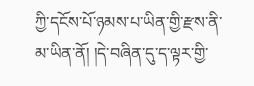ཀྱི་དངོས་པོ་ཉམས་པ་ཡིན་གྱི་རྫས་ནི་མ་ཡིན་ནོ། །དེ་བཞིན་དུ་ད་ལྟར་གྱི་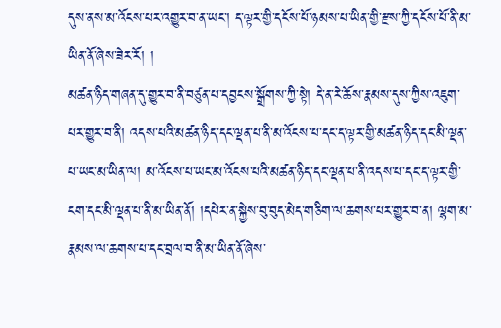དུས་ནས་མ་འོངས་པར་འགྱུར་བ་ན་ཡང་། ད་ལྟར་གྱི་དངོས་པོ་ཉམས་པ་ཡིན་གྱི་རྫས་ཀྱི་དངོས་པོ་ནི་མ་ཡིན་ནོ་ཞེས་ཟེར་རོ། །
མཚན་ཉིད་གཞན་དུ་གྱུར་བ་ནི་བཙུན་པ་དབྱངས་སྒྲོགས་ཀྱི་སྟེ། དེ་ན་རེ་ཆོས་རྣམས་དུས་ཀྱིས་འཇུག་པར་གྱུར་བ་ནི། འདས་པའི་མཚན་ཉིད་དང་ལྡན་པ་ནི་མ་འོངས་པ་དང་ད་ལྟར་གྱི་མཚན་ཉིད་དང་མི་ལྡན་པ་ཡང་མ་ཡིན་ལ། མ་འོངས་པ་ཡང་མ་འོངས་པའི་མཚན་ཉིད་དང་ལྡན་པ་ནི་འདས་པ་དང་ད་ལྟར་གྱི་ངག་དང་མི་ལྡན་པ་ནི་མ་ཡིན་ནོ། །དཔེར་ན་སྐྱེས་བུ་བུད་མེད་གཅིག་ལ་ཆགས་པར་གྱུར་བ་ན། ལྷག་མ་རྣམས་ལ་ཆགས་པ་དང་བྲལ་བ་ནི་མ་ཡིན་ནོ་ཞེས་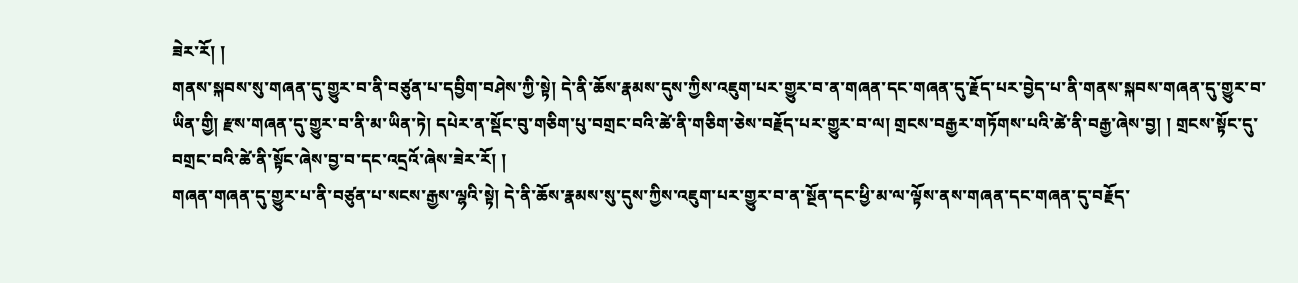ཟེར་རོ། །
གནས་སྐབས་སུ་གཞན་དུ་གྱུར་བ་ནི་བཙུན་པ་དབྱིག་བཤེས་ཀྱི་སྟེ། དེ་ནི་ཆོས་རྣམས་དུས་ཀྱིས་འཇུག་པར་གྱུར་བ་ན་གཞན་དང་གཞན་དུ་རྗོད་པར་བྱེད་པ་ནི་གནས་སྐབས་གཞན་དུ་གྱུར་བ་ཡིན་གྱི། རྫས་གཞན་དུ་གྱུར་བ་ནི་མ་ཡིན་ཏེ། དཔེར་ན་སྡོང་བུ་གཅིག་པུ་བགྲང་བའི་ཚེ་ནི་གཅིག་ཅེས་བརྗོད་པར་གྱུར་བ་ལ། གྲངས་བརྒྱར་གཏོགས་པའི་ཚེ་ནི་བརྒྱ་ཞེས་བྱ། ། གྲངས་སྟོང་དུ་བགྲང་བའི་ཚེ་ནི་སྟོང་ཞེས་བྱ་བ་དང་འདྲའོ་ཞེས་ཟེར་རོ། །
གཞན་གཞན་དུ་གྱུར་པ་ནི་བཙུན་པ་སངས་རྒྱས་ལྷའི་སྟེ། དེ་ནི་ཆོས་རྣམས་སུ་དུས་ཀྱིས་འཇུག་པར་གྱུར་བ་ན་སྔོན་དང་ཕྱི་མ་ལ་ལྟོས་ནས་གཞན་དང་གཞན་དུ་བརྗོད་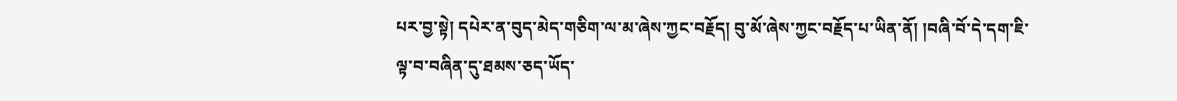པར་བྱ་སྟེ། དཔེར་ན་བུད་མེད་གཅིག་ལ་མ་ཞེས་ཀྱང་བརྗོད། བུ་མོ་ཞེས་ཀྱང་བརྗོད་པ་ཡིན་ནོ། །བཞི་བོ་དེ་དག་ཇི་ལྟ་བ་བཞིན་དུ་ཐམས་ཅད་ཡོད་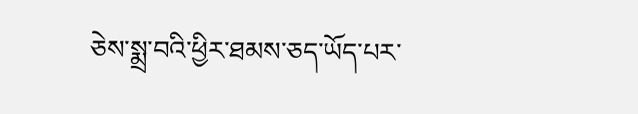ཅེས་སྨྲ་བའི་ཕྱིར་ཐམས་ཅད་ཡོད་པར་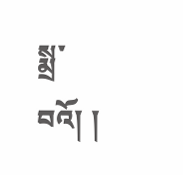སྨྲ་བའོ། །